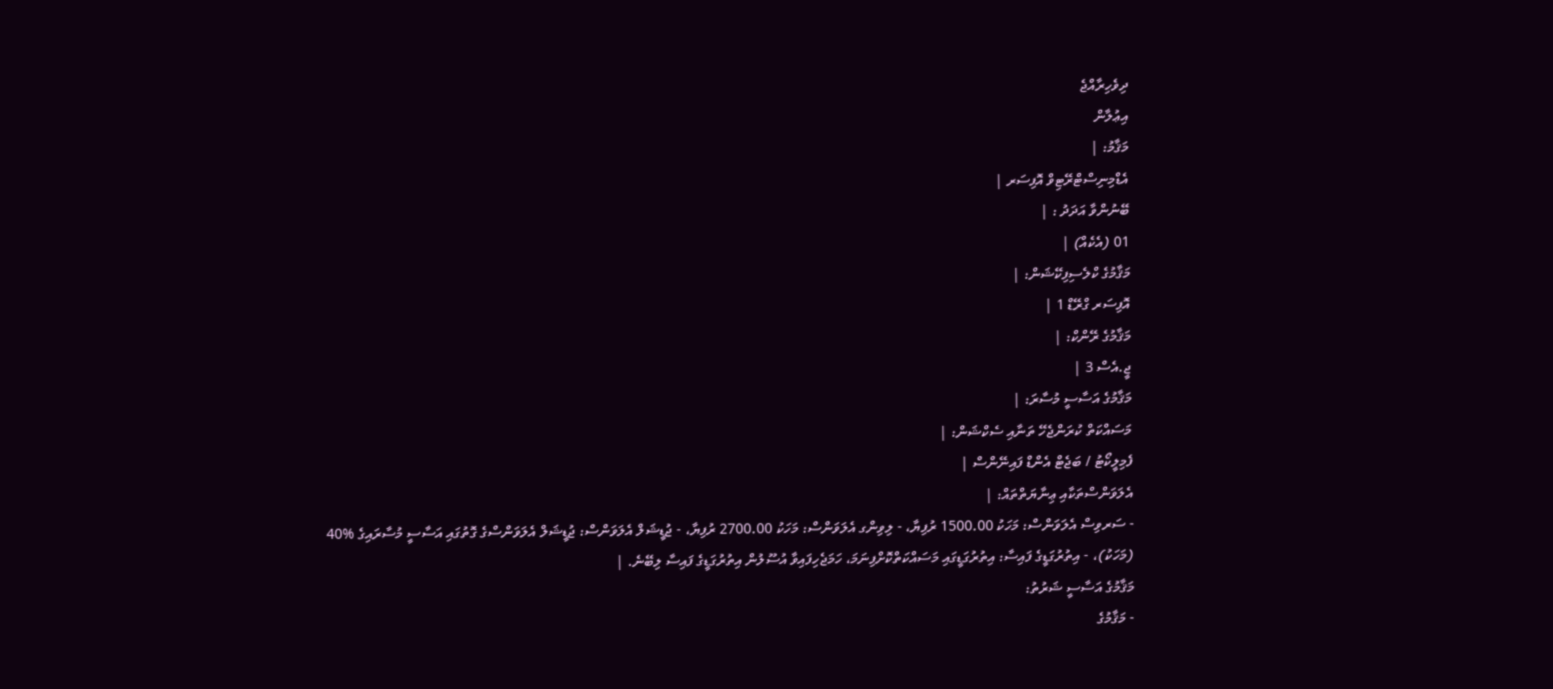ދިވެހިރާއްޖެ
އިޢުލާން
މަޤާމު: |
އެޑްމިނިސްޓްރޭޓިވް އޮފިސަރ |
ބޭނުންވާ އަދަދު : |
01 (އެކެއް) |
މަޤާމުގެ ކްލެސިފިކޭޝަން: |
އޮފިސަރ ގްރޭޑް 1 |
މަޤާމުގެ ރޭންކް: |
ޖީ.އެސް 3 |
މަޤާމުގެ އަސާސީ މުސާރަ: |
މަސައްކަތް ކުރަންޖެހޭ ތަނާއި ސެކްޝަން: |
ފެމިލީކޯޓު / ބަޖެޓް އެންޑް ފައިނޭންސް |
އެލަވަންސްތަކާއި ޢިނާޔަތްތައް: |
- ސަރވިސް އެލަވަންސް: މަހަކު 1500.00 ރުފިޔާ، - ލިވިންގ އެލަވަންސް: މަހަކު 2700.00 ރުފިޔާ، - ޖުޑީޝަލް އެލަވަންސް: ޖުޑީޝަލް އެލަވަންސްގެ ގޮތުގައި އަސާސީ މުސާރައިގެ %40 (މަހަކު)، - އިތުރުގަޑީގެ ފައިސާ: އިތުރުގަޑީގައި މަސައްކަތްކޮށްފިނަމަ، ހަމަޖެހިފައިވާ އުސޫލުން އިތުރުގަޑީގެ ފައިސާ ލިބޭނެ. |
މަޤާމުގެ އަސާސީ ޝަރުތު:
- މަޤާމުގެ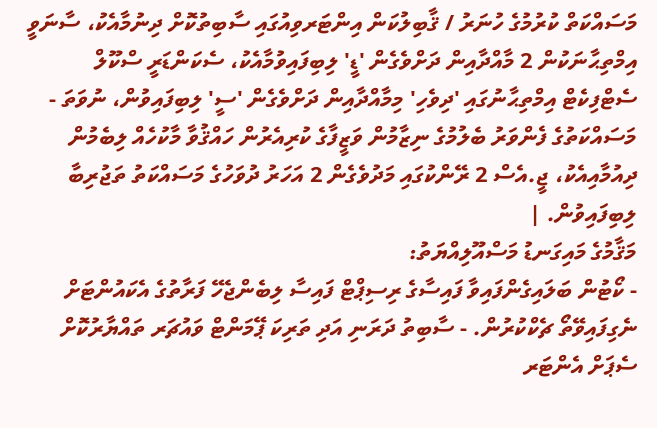މަސައްކަތް ކުރުމުގެ ހުނަރު / ޤާބިލުކަން އިންޓަރވިއުގައި ސާބިތުކޮށް ދިނުމާއެކު، ސާނަވީ އިމްތިޙާނަކުން 2 މާއްދާއިން ދަށްވެގެން 'ޑީ' ލިބިފައިވުމާއެކު، ސެކަންޑަރީ ސްކޫލް ސެޓްފިކެޓް އިމްތިޙާނުގައި 'ދިވެހި' މިމާއްދާއިން ދަށްވެގެން 'ސީ' ލިބިފައިވުން، ނުވަތަ - މަސައްކަތުގެ ފެންވަރު ބެލުމުގެ ނިޒާމުން ވަޒީފާގެ ކުރިއެރުން ހައްޤުވާ މާކުހެއް ލިބެމުން ދިއުމާއިއެކު، ޖީ.އެސް 2 ރޭންކުގައި މަދުވެގެން 2 އަހަރު ދުވަހުގެ މަސައްކަތު ތަޖުރިބާ ލިބިފައިވުން. |
މަޤާމުގެ މައިގަނޑު މަސްއޫލިއްޔަތު:
- ކޯޓުން ބަލައިގެންފައިވާ ފައިސާގެ ރިސިޕްޓް ފައިސާ ލިބެންޖެހޭ ފަރާތުގެ އެކައުންޓަށް ނެގިފައިވޭތޯ ޗެކްކުރުން. - ސާބިތު ދަރަނި އަދި ތަރިކަ ޕޭމަންޓް ވައުޗަރ ތައްޔާރުކޮށް ސެޕަށް އެންޓަރ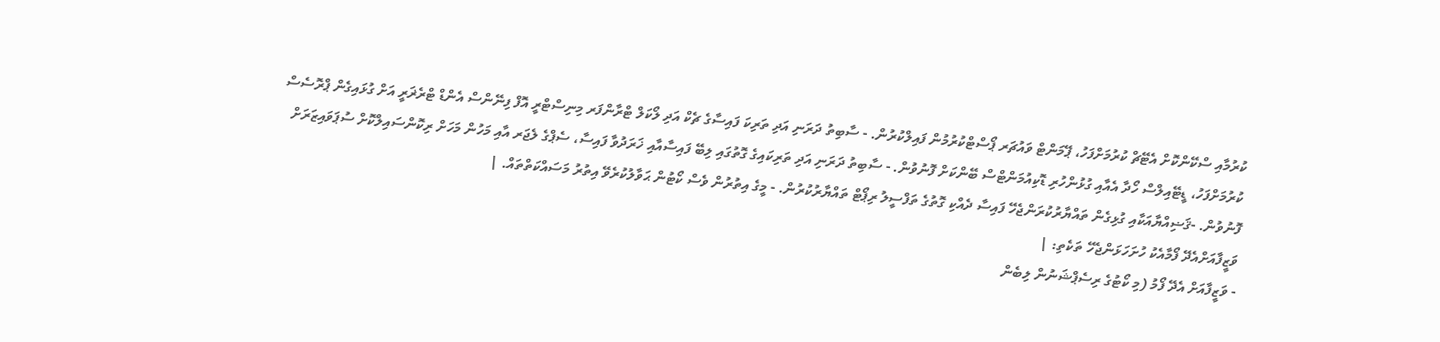ކުރުމާއި ސްކޭންކޮށް އެޓޭޗް ކުރުމަށްފަހު، ޕޭމަންޓް ވައުޗަރ ޕޯސްޓްކުރުމުން ފައިލްކުރުން. - ސާބިތު ދަރަނި އަދި ތަރިކަ ފައިސާގެ ޗެކް އަދި ލޯކަލް ޓްރާންފަރ މިނިސްޓްރީ އޮފް ފިނޭންސް އެންޑް ޓްރެޜަރީ އަށް ގުޅައިގެން ޕްރޮސެސް ކުރުމަށްފަހު، ޑީޓޭއިލްސް ހޯދާ އެއާއި ގުޅުންހުރި ޑޮކިއުމަންޓްސް ބޭންކަށް ފޮނުވުން. - ސާބިތު ދަރަނި އަދި ތަރިކައިގެ ގޮތުގައި ލިބޭ ފައިސާއާއި ޚަރަދުވާ ފައިސާ، ސެޕްގެ ލެޖަރ އާއި މަހުން މަހަށް ރިކޮންސައިލްކޮށް ސުޕަވައިޒަރަށް ފޮނުވުން. -ޤަޟިއްޔާއަކާއި ގުޅިގެން ތައްޔާރުކުރަންޖެހޭ ފައިސާ ދެއްކި ގޮތުގެ ތަފްސީލު ރިޕޯޓް ތައްޔާރުކުރުން. - މީގެ އިތުރުން ވެސް ކޯޓުން ޙަވާލުކުރެވޭ އިތުރު މަސައްކަތްތައް. |
ވަޒީފާއަށްއެދޭ ފޯމާއެކު ހުށަހަޅަންޖެހޭ ތަކެތި: |
- ވަޒީފާއަށް އެދޭ ފޯމު (މި ކޯޓުގެ ރިސެޕްޝަނުން ލިބެން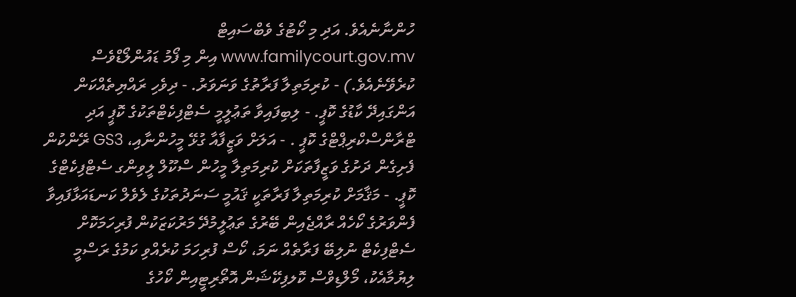ހުންނާނެއެވެ. އަދި މި ކޯޓުގެ ވެބްސައިޓް www.familycourt.gov.mv އިން މި ފޯމު ޑައުންލޯޑްވެސް ކުރެވޭނެއެވެ.) - ކުރިމަތިލާ ފަރާތުގެ ވަނަވަރު. - ދިވެހި ރައްޔިތެއްކަން އަންގައިދޭ ކާޑުގެ ކޮޕީ. - ލިބިފައިވާ ތަޢުލީމީ ސެޓްފިކެޓްތަކުގެ ކޮޕީ އަދި ޓްރާންސްކްރިޕްޓްގެ ކޮޕީ . - އަލަށް ވަޒީފާއާ ގުޅޭ މީހުންނާއި، GS3 ރޭންކުން ފެށިގެން ދަށުގެ ވަޒީފާތަކަށް ކުރިމަތިލާ މީހުން ސްކޫލް ލީވިންގ ސެޓްފިކެޓްގެ ކޮޕީ. - މަޤާމަށް ކުރިމަތިލާ ފަރާތަކީ ޤައުމީ ސަނަދުތަކުގެ ލެވެލް ކަނޑައަޅާފައިވާ ފެންވަރުގެ ކޯހެއް ރާއްޖެއިން ބޭރުގެ ތަޢުލީމުދޭ މަރުކަޒަކުން ފުރިހަމަކޮށް ސެޓްފިކެޓް ނުލިބޭ ފަރާތެއް ނަމަ، ކޯސް ފުރިހަމަ ކުރެއްވި ކަމުގެ ރަސްމީ ލިޔުމާއެކު، މޯލްޑިވްސް ކޮލފިކޭޝަން އޮތޯރިޓީއިން ކޯހުގެ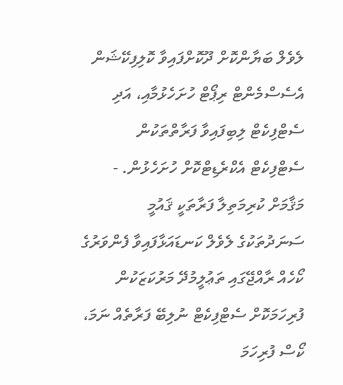ލެވެލް ބަޔާންކޮށް ދޫކޮށްފައިވާ ކޮލިފިކޭޝަން އެސެސްމެންޓް ރިޕޯޓް ހުށަހެޅުމާއި، އަދި ސެޓްފިކެޓް ލިބިފައިވާ ފަރާތްތަކުން ސެޓްފިކެޓް އެކްރެޑިޓްކޮށް ހުށަހެޅުން. - މަޤާމަށް ކުރިމަތިލާ ފަރާތަކީ ޤައުމީ ސަނަދުތަކުގެ ލެވެލް ކަނޑައަޅާފައިވާ ފެންވަރުގެ ކޯހެއް ރާއްޖޭގައި ތަޢުލީމުދޭ މަރުކަޒަކުން ފުރިހަމަކޮށް ސެޓްފިކެޓް ނުލިބޭ ފަރާތެއް ނަމަ، ކޯސް ފުރިހަމަ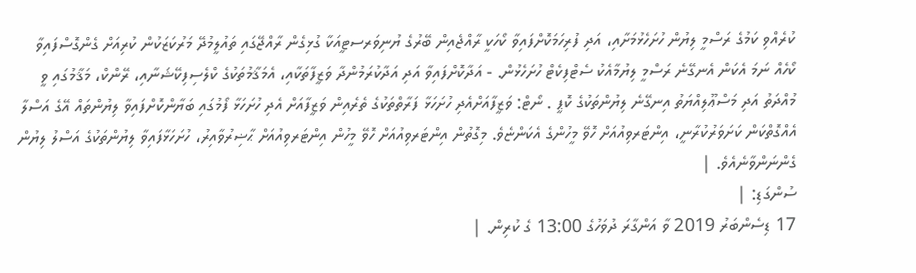ކުރެއްވި ކަމުގެ ރަސްމީ ލިޔުން ހުށަހެޅުމަށާއި، އަދި ފުރިހަމަކޮށްފައިވާ ކޯހަކީ ރާއްޖެއިން ބޭރުގެ ޔުނިވަރސޓީއަކާ ގުޅިގެން ރާއްޖޭގައި ތައުލީމުދޭ މަރުކަޒަކުން ކުރިއަށް ގެންގޮސްފައިވާ ކޯހެއް ނަމަ އެކަން އެނގޭނެ ރަސްމީ ލިޔުމާއެކު ސެޓްފިކެޓް ހުށަހެޅުން. - އަދާކޮށްފައިވާ އަދި އަދާކުރަމުންދާ ވަޒީފާތަކާއި، އެމަޤާމުތަކުގެ ކްލެސިފިކޭޝަނާއި، ރޭންކް، މަޤާމުގައި ވީ މުއްދަތު އަދި މަސްޢޫލިއްޔަތު އިނގޭނެ ލިޔުންތަކުގެ ކޮޕީ . ނޯޓް: ވަޒީފާއަށްއެދި ހުށަހަޅާ ފަރާތްތަކުގެ ތެރެއިން ވަޒީފާއަށް އެދި ހުށަހަޅާ ފޯމުގައި ބަޔާންކޮށްފައިވާ ލިޔުންތައް އޭގެ އަސްލާ އެއްގޮތްކަން ކަށަވަރުކުރާނީ، އިންޓަރވިއުއަށް ހޮވޭ މީހުންގެ އެކަންޏެވެ. މިގޮތުން އިންޓަރވިއުއަށް ހޮވޭ މީހުން އިންޓަރވިއުއަށް ޙާޟިރުވާއިރު، ހުށަހަޅާފައިވާ ލިޔުންތަކުގެ އަސްލު ލިޔުން ގެންނަންވާނެއެވެ. |
ސުންގަޑި: |
17 ޑިސެންބަރު 2019 ވާ އަންގާރަ ދުވަހުގެ 13:00 ގެ ކުރިން. |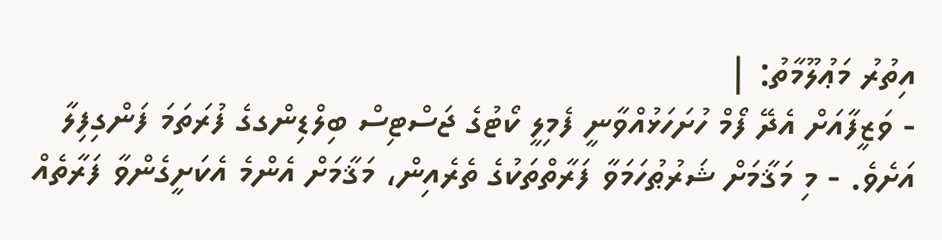އިތުރު މަޢުލޫމާތު: |
- ވަޒީފާއަށް އެދޭ ފޯމް ހުށަހަޅުއްވާނީ ފެމިލީ ކޯޓުގެ ޖަސްޓިސް ބިލްޑިންގގެ ފުރަތަމަ ފަންގިފިލާ އަށެވެ. - މި މަޤާމަށް ޝަރުޠުހަމަވާ ފަރާތްތަކުގެ ތެރެއިން، މަޤާމަށް އެންމެ އެކަށީގެންވާ ފަރާތެއް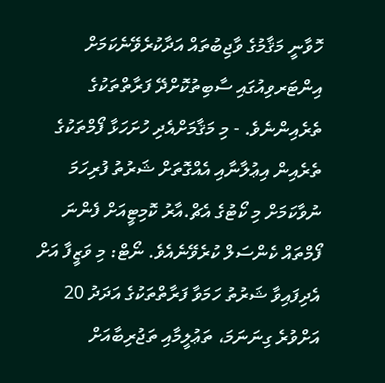ހޮވާނީ މަޤާމުގެ ވާޖިބުތައް އަދާކުރެވޭނެކަމަށް އިންޓަރވިއުގައި ސާބިތުކޮށްދޭ ފަރާތްތަކުގެ ތެރެއިންނެވެ. - މި މަޤާމަށްއެދި ހުށަހަޅާ ފޯމްތަކުގެ ތެރެއިން އިޢުލާނާއި އެއްގޮތަށް ޝަރުތު ފުރިހަމަ ނުވާކަމަށް މި ކޯޓުގެ އެޗް.އާރު ކޮމިޓީއަށް ފެންނަ ފޯމްތައް ކެންސަލް ކުރެވޭނެއެވެ. ނޯޓް: މި ވަޒީފާ އަށް އެދިފައިވާ ޝަރުތު ހަމަވާ ފަރާތްތަކުގެ އަދަދު 20 އަށްވުރެ ގިނަނަމަ، ތަޢުލީމާއި ތަޖުރިބާއަށް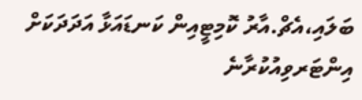ބަލައި،އެޗް.އާރު ކޮމިޓީއިން ކަނޑައަޅާ އަދަދަކަށް އިންޓަރވިއުކުރާނެ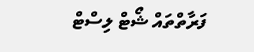ފަރާތްތައް ޝޯޓް ލިސްޓް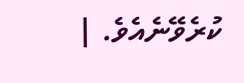ކުރެވޭނެއެވެ. |